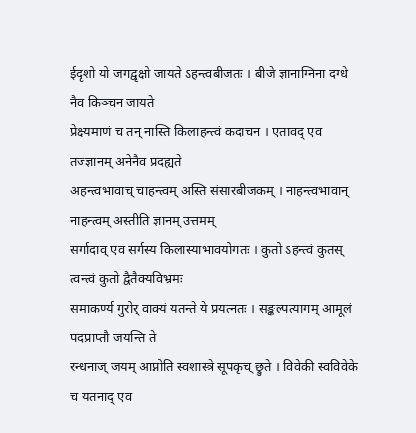ईदृशो यो जगद्वृक्षो जायते ऽहन्त्वबीजतः । बीजे ज्ञानाग्निना दग्धे नैव किञ्चन जायते
प्रेक्ष्यमाणं च तन् नास्ति किलाहन्त्वं कदाचन । एतावद् एव तज्ज्ञानम् अनेनैव प्रदह्यते
अहन्त्वभावाच् चाहन्त्वम् अस्ति संसारबीजकम् । नाहन्त्वभावान् नाहन्त्वम् अस्तीति ज्ञानम् उत्तमम्
सर्गादाव् एव सर्गस्य किलास्याभावयोगतः । कुतो ऽहन्त्वं कुतस् त्वन्त्वं कुतो द्वैतैक्यविभ्रमः
समाकर्ण्य गुरोर् वाक्यं यतन्ते ये प्रयत्नतः । सङ्कल्पत्यागम् आमूलं पदप्राप्तौ जयन्ति ते
रन्धनाज् जयम् आप्नोति स्वशास्त्रे सूपकृच् छ्रुते । विवेकी स्वविवेके च यतनाद् एव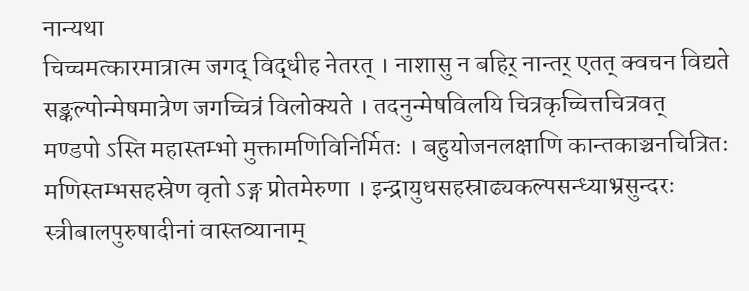नान्यथा
चिच्चमत्कारमात्रात्म जगद् विद्धीह नेतरत् । नाशासु न बहिर् नान्तर् एतत् क्वचन विद्यते
सङ्कल्पोन्मेषमात्रेण जगच्चित्रं विलोक्यते । तदनुन्मेषविलयि चित्रकृच्चित्तचित्रवत्
मण्डपो ऽस्ति महास्तम्भो मुक्तामणिविनिर्मितः । बहुयोजनलक्षाणि कान्तकाञ्चनचित्रितः
मणिस्तम्भसहस्रेण वृतो ऽङ्ग प्रोतमेरुणा । इन्द्रायुधसहस्राढ्यकल्पसन्ध्याभ्रसुन्दरः
स्त्रीबालपुरुषादीनां वास्तव्यानाम्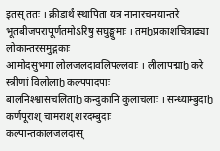इतस् ततः । क्रीडार्थं स्थापिता यत्र नानारचनयान्तरे
भूतबीजपरापूर्णतमोऽरिषु सघुङ्घुमाः । तमḫप्रकाशचित्राढ्या लोकान्तरसमुद्गकाः
आमोदसुभगा लोलजलदावलिपल्लवाः । लीलापद्माẖ करे स्त्रीणां विलोलाẖ कल्पपादपाः
बालनिश्श्वासचलिताẖ कन्दुकानि कुलाचलाः । सन्ध्याम्बुदाẖ कर्णपूराश् चामराश् शरदम्बुदाः
कल्पान्तकालजलदास्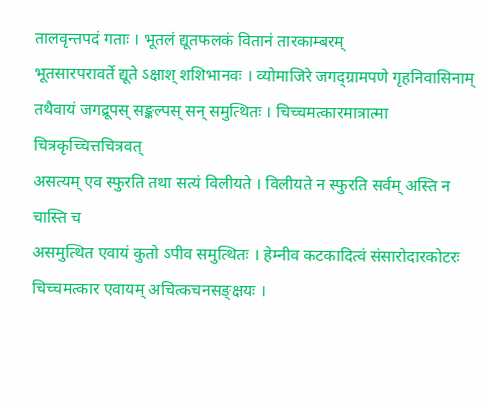तालवृन्तपदं गताः । भूतलं द्यूतफलकं वितानं तारकाम्बरम्
भूतसारपरावर्ते द्यूते ऽक्षाश् शशिभानवः । व्योमाजिरे जगद्ग्रामपणे गृहनिवासिनाम्
तथैवायं जगद्रूपस् सङ्कल्पस् सन् समुत्थितः । चिच्चमत्कारमात्रात्मा चित्रकृच्चित्तचित्रवत्
असत्यम् एव स्फुरति तथा सत्यं विलीयते । विलीयते न स्फुरति सर्वम् अस्ति न चास्ति च
असमुत्थित एवायं कुतो ऽपीव समुत्थितः । हेम्नीव कटकादित्वं संसारोदारकोटरः
चिच्चमत्कार एवायम् अचित्कचनसङ्क्षयः ।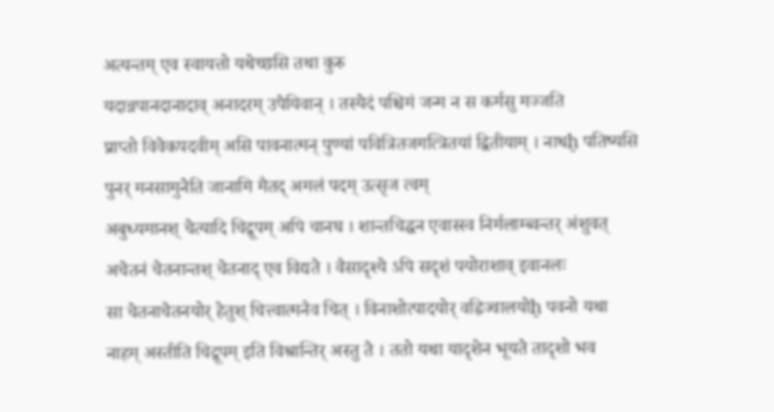अत्यन्तम् एव स्वायत्तो यथेच्छसि तथा कुरु
यदान्नपानदानादाव् अनादरम् उपेयिवान् । तस्येदं पश्चिमं जन्म न स कर्मसु मज्जति
प्राप्तो विवेकपदवीम् असि पावनात्मन् पुण्यां पवित्रितजगत्त्रितयां द्वितीयाम् । नाधḫ पतिष्यसि पुनर् मनसामुनेति जानामि मैतद् अमलं पदम् उत्सृज त्वम्
अबुध्यमानश् चेत्यादि चिद्रूपम् अपि चानघ । शान्तचिद्घन एवास्स्व निर्मलाम्ब्वन्तर् अंशुवत्
अचेतनं चेतनान्तश् चेतनाद् एव विद्यते । वैसादृश्ये ऽपि सदृशं पयोराशाव् इवानलः
सा चेतनाचेतनयोर् हेतुश् चित्त्वात्मनैव चित् । विनाशोत्पादयोर् वह्निज्वालयोḫ पवनो यथा
नाहम् अस्तीति चिद्रूपम् इति विश्रान्तिर् अस्तु ते । ततो यथा यादृशेन भूयते तादृशो भव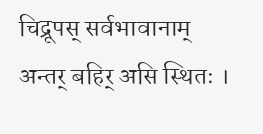चिद्रूपस् सर्वभावानाम् अन्तर् बहिर् असि स्थितः ।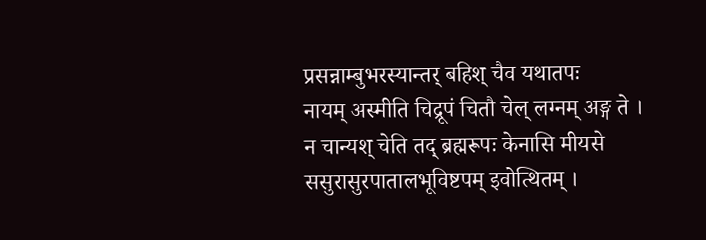प्रसन्नाम्बुभरस्यान्तर् बहिश् चैव यथातपः
नायम् अस्मीति चिद्रूपं चितौ चेल् लग्नम् अङ्ग ते । न चान्यश् चेति तद् ब्रह्मरूपः केनासि मीयसे
ससुरासुरपातालभूविष्टपम् इवोत्थितम् ।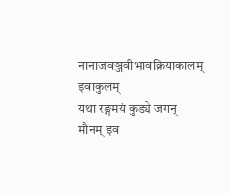नानाजवञ्जवीभावक्रियाकालम् इवाकुलम्
यथा रङ्गमयं कुड्ये जगन् मौनम् इव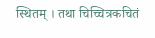स्थितम् । तथा चिच्चित्रकचितं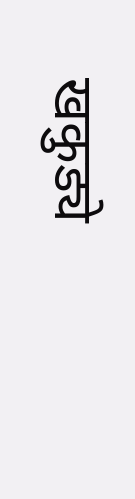खकुड्ये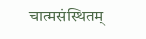चात्मसंस्थितम्